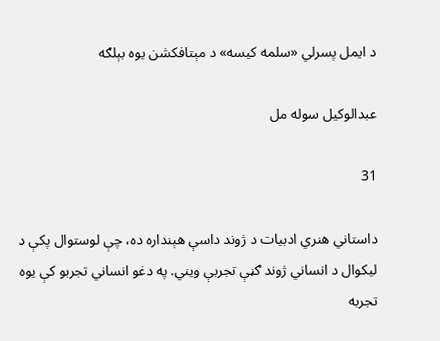د ایمل پسرلي «سلمه کیسه» د مېتافکشن یوه بېلګه

عبدالوکیل سوله مل

31

داستاني هنري ادبیات د ژوند داسې هېنداره ده، چې لوستوال پکې د لیکوال د انساني ژوند ګڼې تجربې ویني. په دغو انساني تجربو کې یوه تجربه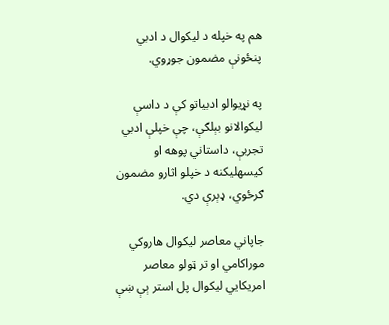هم په خپله د لیکوال د ادبي پنځونې مضمون جوړوي.

په نړیوالو ادبیاتو کې د داسې لیکوالانو بېلګې، چې خپلې ادبي تجربې، داستاني پوهه او کیسهلیکنه د خپلو اثارو مضمون ګرځوي، ډېرې دي.

جاپاني معاصر لیکوال هاروکي موراکامي او تر ټولو معاصر امریکايي لیکوال پل استر ېې ښې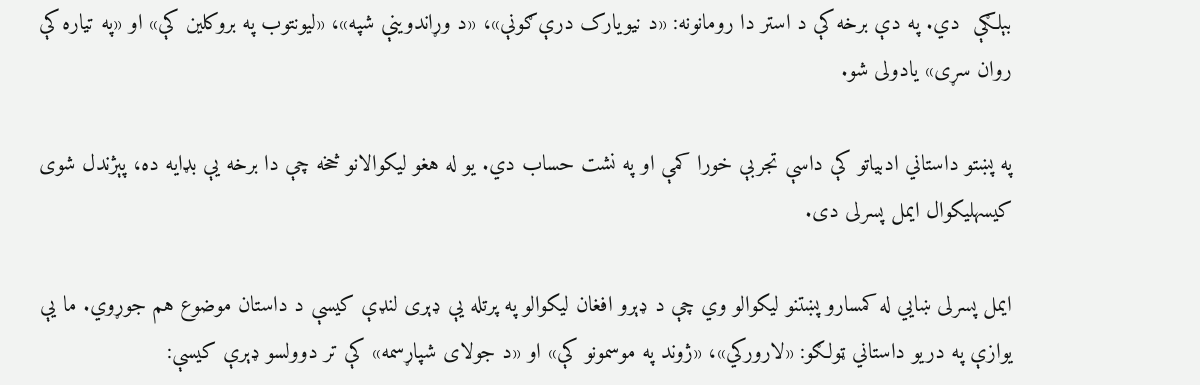بېلګې  دي. په دې برخه کې د استر دا رومانونه: «د نیویارک درې‌ګونې»، «د وړاندوینې شپه»، «لیونتوب په بروکلین کې» او «په تیاره کې روان سړی» یادولی شو.

په پښتو داستاني ادبیاتو کې داسې تجربې خورا کمې او په نشت حساب دي. یو له هغو لیکوالانو څخه چې دا برخه یې بډایه ده، پېژندل شوی کیسهلیکوال ایمل پسرلی دی.

ایمل پسرلی ښایي له کمسارو پښتنو لیکوالو وي چې د ډېرو افغان لیکوالو په پرتله یې ډېری لنډې کیسې د داستان موضوع هم جوړوي. ما یې یوازې په دریو داستاني ټولګو: «لارورکي»، «ژوند په موسمونو کې» او «د جولای شپاړسمه» کې تر دوولسو ډېرې کیسې: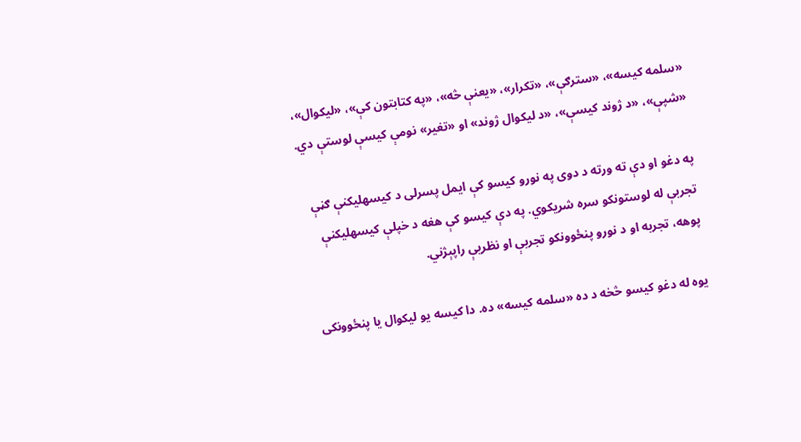«سلمه کیسه»، «سترګې»، «تکرار»، «یعنې څه»، «په کتابتون کې»، «لیکوال»، «شپې»، «د ژوند کیسې»، «د لیکوال ژوند» او «تغیر» نومې کیسې لوستې دي.

په دغو او دې ته ورته د دوی په نورو کیسو کې ایمل پسرلی د کیسهلیکنې ګڼې تجربې له لوستونکو سره شریکوي. په دې کیسو کې هغه د خپلې کیسهلیکنې پوهه، تجربه او د نورو پنځوونکو تجربې او نظریې راپېژني.

یوه له دغو کیسو څخه د ده «سلمه کیسه» ده. دا کیسه یو لیکوال یا پنځوونکی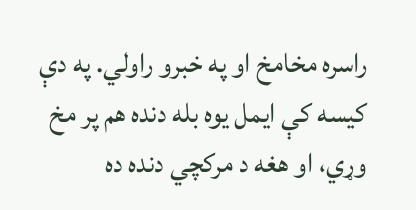راسره مخامخ او په خبرو راولي. په دې کیسه کې ایمل یوه بله دنده هم پر مخ وړي، او هغه د مرکچي دنده ده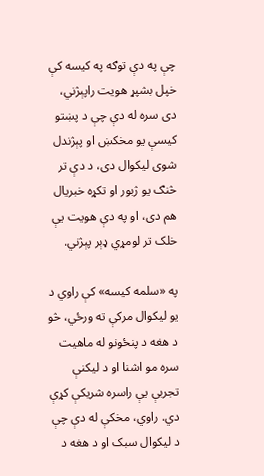چې په دې توګه په کیسه کې خپل بشپړ هویت راپېژني، دی سره له دې چې د پښتو کیسې یو مخکښ او پېژندل شوی لیکوال دی، د دې تر څنګ یو ژبور او تکړه خبریال هم دی، او په دې هویت یې خلک تر لومړي ډېر پېژني.

په «سلمه کیسه» کې راوي د یو لیکوال مرکې ته ورځي، څو د هغه د پنځونو له ماهیت سره مو اشنا او د لیکنې تجربې یې راسره شریکې کړې دي. راوي، مخکې له دې چې د لیکوال سبک او د هغه د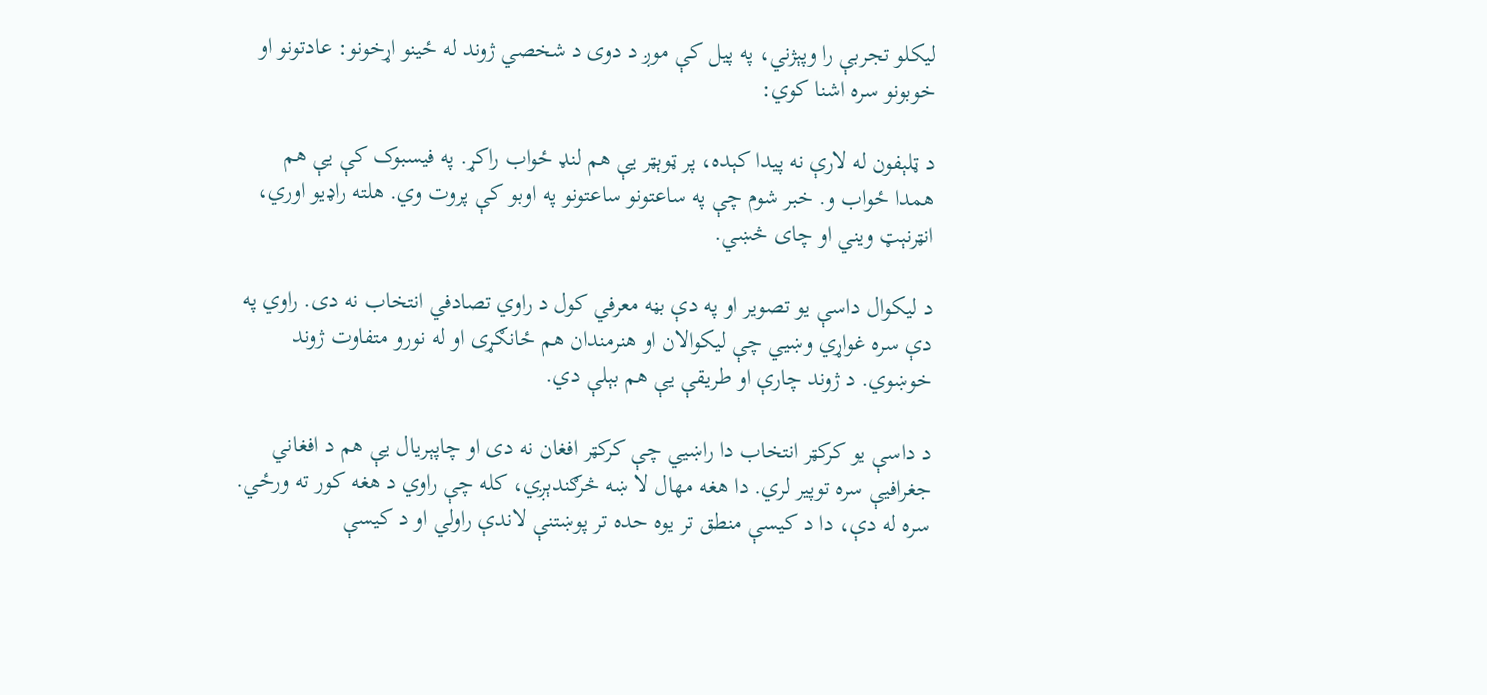لیکلو تجربې را وپېژني، په پیل کې موږ د دوی د شخصي ژوند له ځینو اړخونو: عادتونو او خوبونو سره اشنا کوي:

د ټلېفون له لارې نه پیدا کېده، پر ټوېټر یې هم لنډ ځواب راکړ. په فیسبوک کې یې هم همدا ځواب و. خبر شوم چې په ساعتونو ساعتونو په اوبو کې پروت وي. هلته راډیو اوري، انټرنېټ ویني او چای څښي.

د لیکوال داسې یو تصویر او په دې بڼه معرفي کول د راوي تصادفي انتخاب نه دی. راوي په دې سره غواړي وښيي چې لیکوالان او هنرمندان هم ځانګړی او له نورو متفاوت ژوند خوښوي. د ژوند چارې او طریقې یې هم بېلې دي.

د داسې یو کرکټر انتخاب دا راښيي چې کرکټر افغان نه دی او چاپېریال یې هم د افغاني جغرافیې سره توپیر لري. دا هغه مهال لا ښه څرګندېږي، کله چې راوي د هغه کور ته ورځي. سره له دې، دا د کیسې منطق تر یوه حده تر پوښتنې لاندې راولي او د کیسې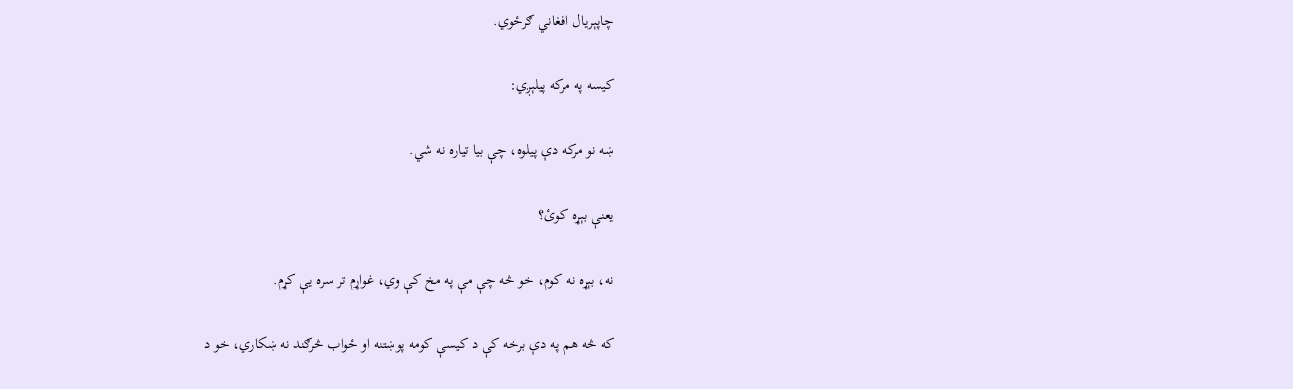چاپېریال افغاني ګرځوي.

کیسه په مرکه پیلېږي:

ښه نو مرکه دې پیلوه، چې بیا تیاره نه شي.

یعنې بېړه کوئ؟

نه، بېړه نه کوم، خو څه چې مې په مخ کې وي، غواړم تر سره یې کړم.

که څه هم په دې برخه کې د کیسې کومه پوښتنه او ځواب څرګند نه ښکاري، خو د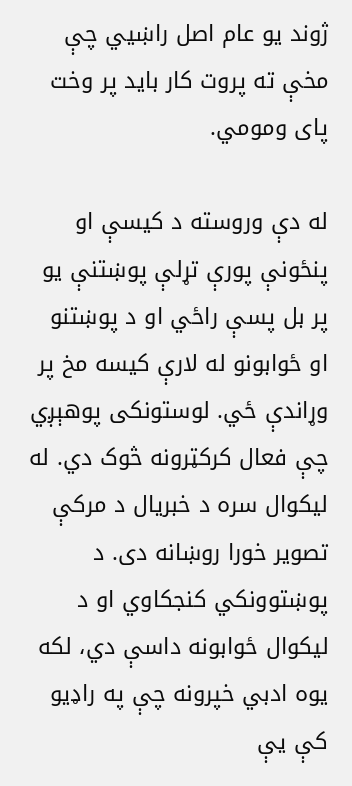ژوند یو عام اصل راښيي چې مخې ته پروت کار باید پر وخت پای ومومي.

له دې وروسته د کیسې او پنځونې پورې تړلې پوښتنې یو پر بل پسې راځي او د پوښتنو او ځوابونو له لارې کیسه مخ پر وړاندې ځي. لوستونکی پوهېږي چې فعال کرکټرونه څوک دي. له لیکوال سره د خبریال د مرکې تصویر خورا روښانه دی. د پوښتوونکي کنجکاوي او د لیکوال ځوابونه داسې دي، لکه یوه ادبي خپرونه چې په راډیو کې یې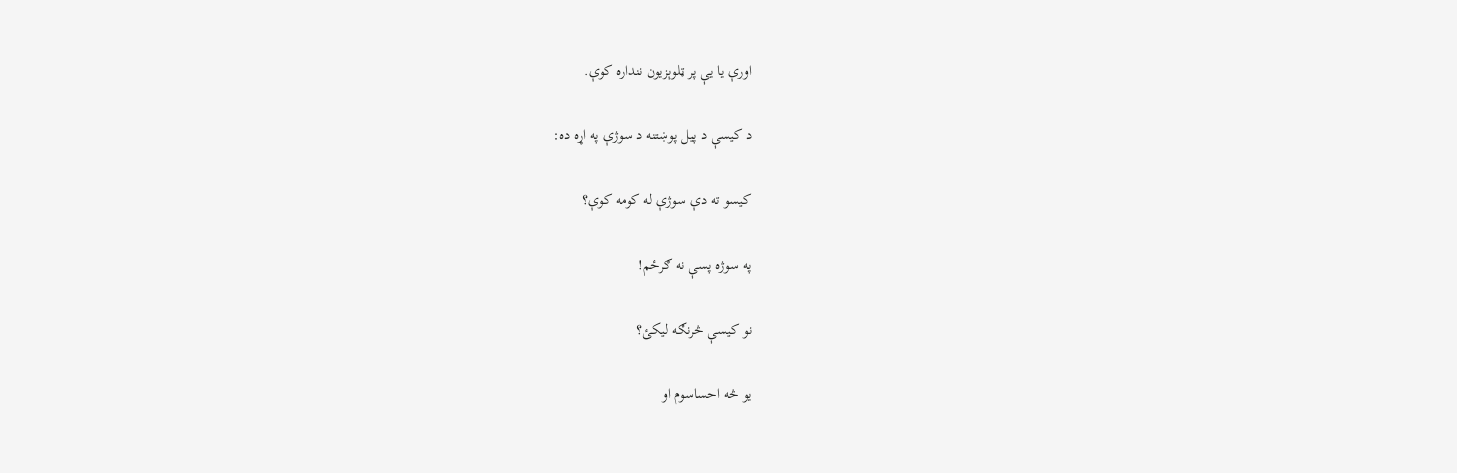اورې یا یې پر ټلوېزیون ننداره کوې.

د کیسې د پیل پوښتنه د سوژې په اړه ده:

کیسو ته دې سوژې له کومه کوې؟

په سوژه پسې نه ګرځم!

نو کیسې څرنګه لیکئ؟

یو څه احساسوم او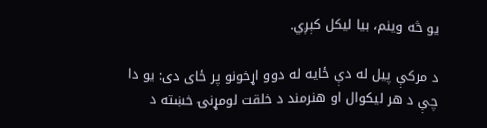یو څه وینم، بیا لیکل کېږي.

د مرکې پیل له دې ځایه له دوو اړخونو پر ځای دی: یو دا چې د هر لیکوال او هنرمند د خلقت لومړنۍ خښته د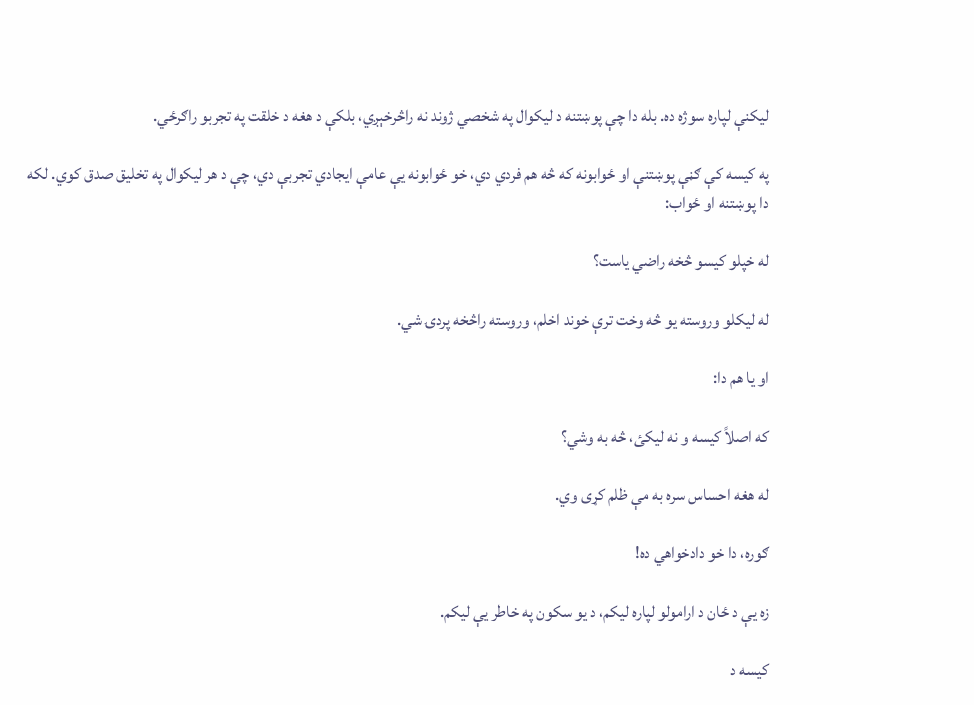لیکنې لپاره سوژه ده. بله دا چې پوښتنه د لیکوال په شخصي ژوند نه راڅرخېږي، بلکې د هغه د خلقت په تجربو راګرځي.

په کیسه کې ګڼې پوښتنې او ځوابونه که څه هم فردي دي، خو ځوابونه یې عامې ایجادي تجربې دي، چې د هر لیکوال په تخلیق صدق کوي. لکه دا پوښتنه او ځواب:

له خپلو کیسو څخه راضي یاست؟

له لیکلو وروسته یو څه وخت ترې خوند اخلم، وروسته راڅخه پردۍ شي.

او یا هم دا:

که اصلاً کیسه و نه لیکئ، څه به وشي؟

له هغه احساس سره به مې ظلم کړی وي.

ګوره، دا خو دادخواهي ده!

زه یې د ځان د ارامولو لپاره لیکم، د یو سکون په خاطر یې لیکم.

کیسه د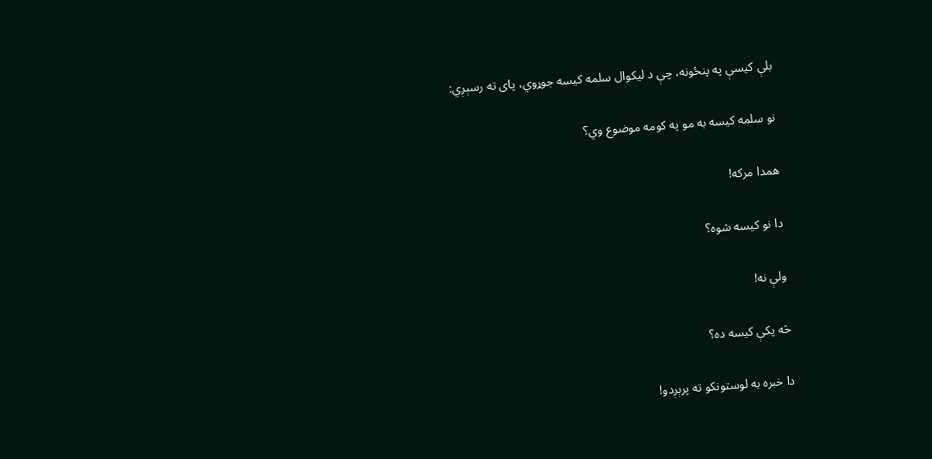بلې کیسې په پنځونه، چې د لیکوال سلمه کیسه جوړوي، پای ته رسېږي:

نو سلمه کیسه به مو په کومه موضوع وي؟

همدا مرکه!

دا نو کیسه شوه؟

ولې نه!

څه پکې کیسه ده؟

دا خبره به لوستونکو ته پرېږدو!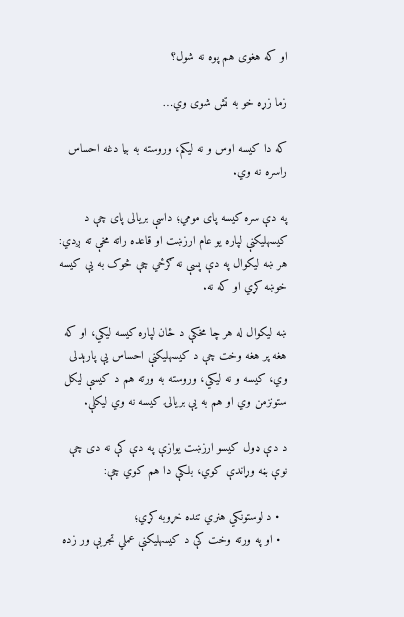او که هغوی هم پوه نه شول؟

زما زړه خو به تش شوی وي…

که دا کیسه اوس و نه لیکم، وروسته به بیا دغه احساس راسره نه وي.

په دې سره کیسه پای مومي؛ داسې بریالی پای چې د کیسهلیکنې لپاره یو عام ارزښت او قاعده راته مخې ته ږدي: هر ښه لیکوال په دې پسې نه ګرځي چې څوک به یې کیسه خوښه کړي او که نه.

ښه لیکوال له هر چا مخکې د ځان لپاره کیسه لیکي، او که هغه پر هغه وخت چې د کیسهلیکنې احساس یې پارېدلی وي، کیسه و نه لیکي، وروسته به ورته هم د کیسې لیکل ستونزمن وي او هم به یې بریالۍ کیسه نه وي لیکلې.

د دې ډول کیسو ارزښت یوازې په دې کې نه دی چې نوې بڼه وړاندې کوي، بلکې دا هم کوي چې:

  • د لوستونکي هنري تنده خړوبه کړي؛
  • او په ورته وخت کې د کیسهلیکنې عملي تجربې ور زده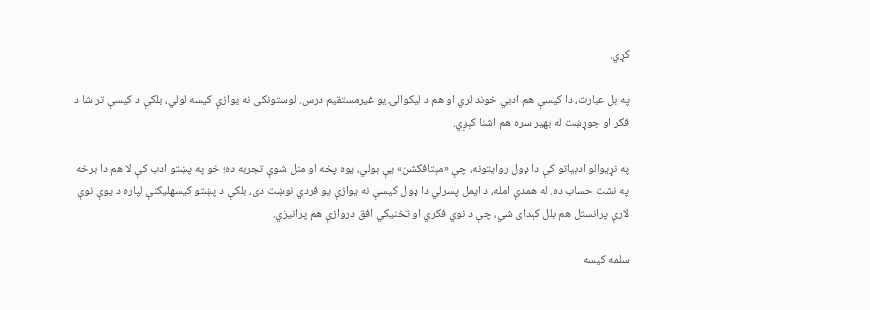کړي.

په بل عبارت، دا کیسې هم ادبي خوند لري او هم د لیکوالۍ یو غیرمستقیم درس. لوستونکی نه یوازې کیسه لولي، بلکې د کیسې تر شا د فکر او جوړښت له بهیر سره هم اشنا کېږي.

په نړیوالو ادبیاتو کې دا ډول روایتونه، چې «مېتافکشن» یې بولي، یوه پخه او منل شوې تجربه ده؛ خو په پښتو ادب کې لا هم دا برخه په نشت حساب ده. له همدې امله، د ایمل پسرلي دا ډول کیسې نه یوازې یو فردي نوښت دی، بلکې د پښتو کیسهلیکنې لپاره د یوې نوې لارې پرانستل هم بلل کېدای شي، چې د نوي فکري او تخنیکي افق دروازې هم پرانیزي.

سلمه کیسه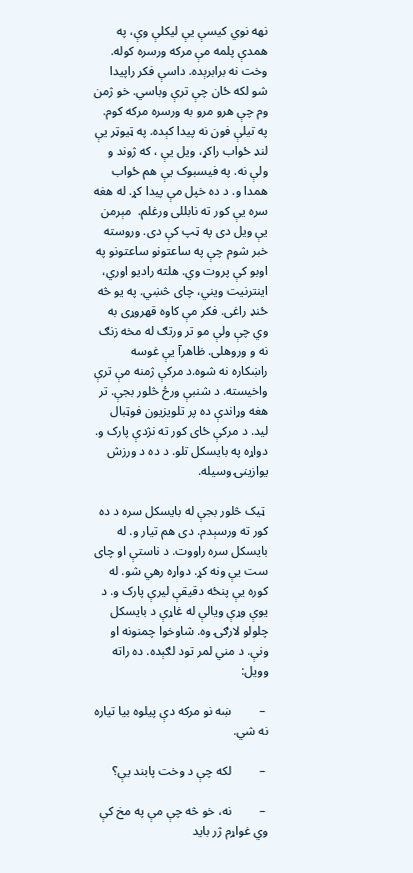نهه نوي کیسې یې لیکلې وې، په همدې پلمه مې مرکه ورسره کوله. وخت نه برابرېده. داسې فکر راپيدا شو لکه ځان چې ترې وباسي. خو ژمن وم چې هرو مرو به ورسره مرکه کوم. په تیلې فون نه پيدا کېده. په ټیوټر یې لنډ ځواب راکړ، ویل یې ، که ژوند و ولې نه. په فیسبوک یې هم ځواب همدا و. د ده خپل مې پيدا کړ. له هغه سره یې کور ته نابللی ورغلم.  مېرمن یې ویل دی په ټپ کې دی. وروسته خبر شوم چې په ساعتونو ساعتونو په اوبو کې پروت وي. هلته رادیو اوري، اینترنیت ویني، چای څښي. په یو څه ځنډ راغی. فکر مې کاوه قهروړی به وي چې ولې مو تر ورتګ له مخه زنګ نه و وروهلی. ظاهرآ یې غوسه راښکاره نه شوه.د مرکې ژمنه مې ترې واخیسته. د شنبې ورځ څلور بجې. تر هغه وړاندې ده پر تلویزیون فوټبال لید. د مرکې ځای کور ته نژدې پارک و. دواړه په بایسکل تلو. د ده د ورزش یوازینۍ وسیله.

 ټیک څلور بجې له بایسکل سره د ده کور ته ورسېدم. دی هم تیار و. له بایسکل سره راووت. د ناستې او چای ست یې ونه کړ. دواړه رهي شو. له کوره یې پنځه دقیقې لیرې پارک و. د یوې وړې ویالې له غاړې د بایسکل چلولو لارګۍ وه. شاوخوا چمنونه او ونې. د مني لمر تود لګېده. ده راته وویل:

 –         ښه نو مرکه دې پيلوه بیا تیاره نه شي.

 –         لکه چې د وخت پابند یې؟

 –         نه، خو څه چې مې په مخ کې وي غواړم ژر باید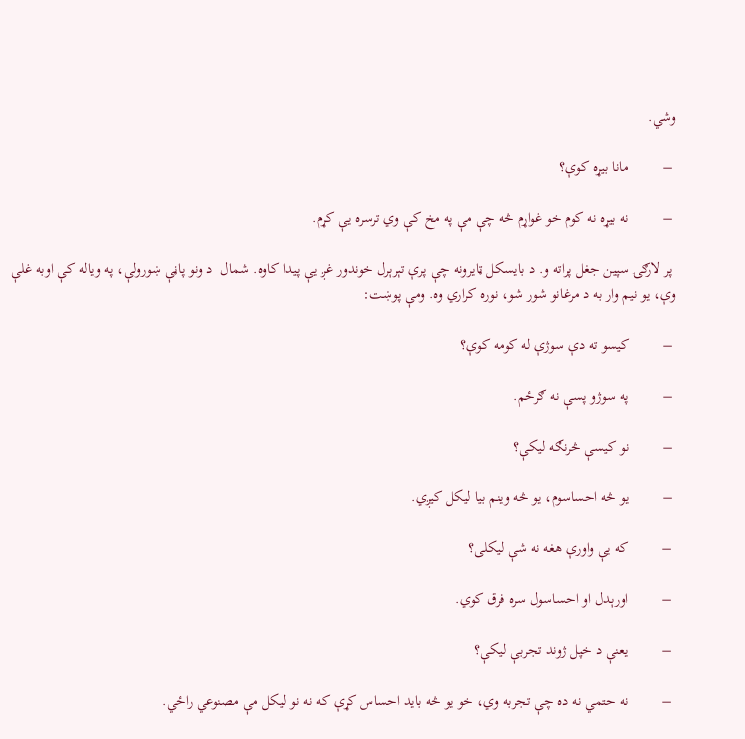وشي.

 –         مانا بیړه کوې؟

 –         نه بیړه نه کوم خو غواړم څه چې مې په مخ کې وي ترسره یې کړم.

 پر لارګۍ سپين جغل پراته و. د بایسکل ټایرونه چې پرې تېرېرل خوندور غږ یې پيدا کاوه. شمال  د ونو پاڼې ښورولې، په ویاله کې اوبه غلې وې، یو نیم وار به د مرغانو شور شو، نوره کراري وه. ومې پوښت:

 –         کیسو ته دې سوژې له کومه کوې؟

 –         په سوژو پسې نه ګرځم.

 –         نو کیسې څرنګه لیکې؟

 –         یو څه احساسوم، یو څه وینم بیا لیکل کیږي.

 –         که یې واورې هغه نه شې لیکلی؟

 –         اورېدل او احساسول سره فرق کوي.

 –         یعنې د خپل ژوند تجربې لیکې؟

 –         نه حتمي نه ده چې تجربه وي، خو یو څه باید احساس کړې که نه نو لیکل مې مصنوعي راځي.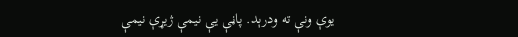یوې ونې ته ودرېد. پاڼې یې نیمې ژیړې نیمې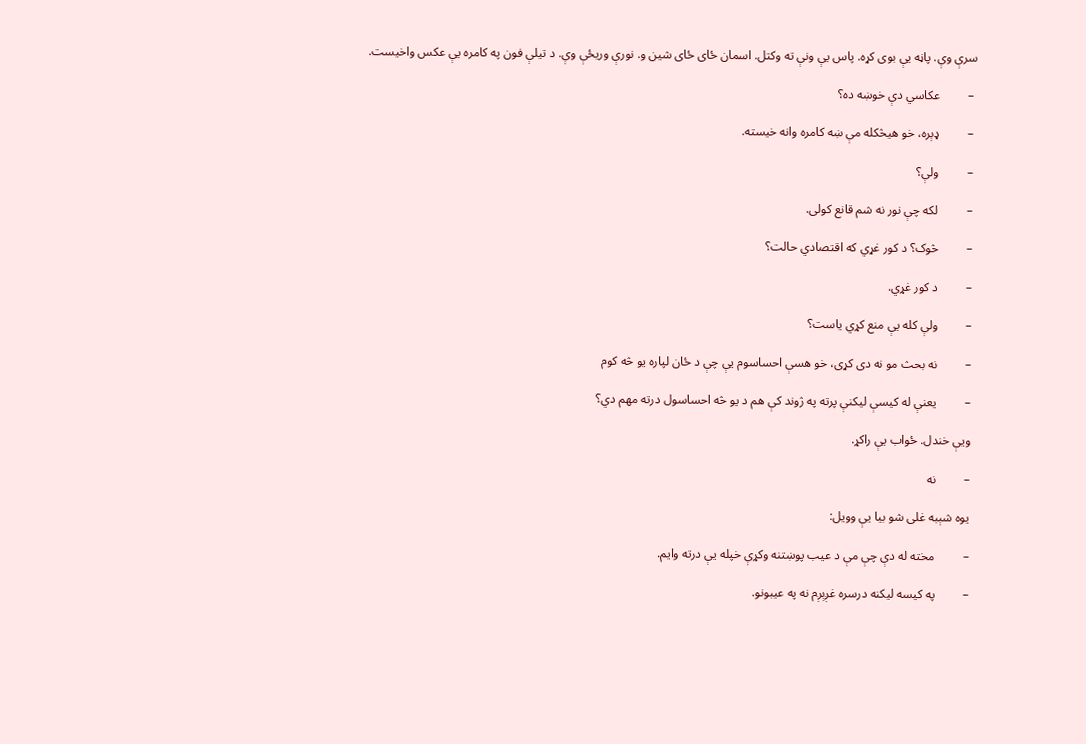سرې وې. پاڼه یې بوی کړه. پاس یې ونې ته وکتل. اسمان ځای ځای شین و. نورې وریځې وې. د تیلې فون په کامره یې عکس واخیست.

 –         عکاسي دې خوښه ده؟

 –         ډېره، خو هیڅکله مې ښه کامره وانه خیسته.

 –         ولې؟

 –         لکه چې نور نه شم قانع کولی.

 –         څوک؟ د کور غړي که اقتصادي حالت؟

 –         د کور غړي.

 –         ولې کله یې منع کړي یاست؟

 –         نه بحث مو نه دی کړی، خو هسې احساسوم یې چې د ځان لپاره یو څه کوم

 –         یعنې له کیسې لیکنې پرته په ژوند کې هم د یو څه احساسول درته مهم دي؟

 ویې خندل. ځواب یې راکړ.

 –         نه

 یوه شېبه غلی شو بیا یې وویل:

 –         مخته له دې چې مې د عیب پوښتنه وکړې خپله یې درته وایم.

 –         په کیسه لیکنه درسره غږېږم نه په عیبونو.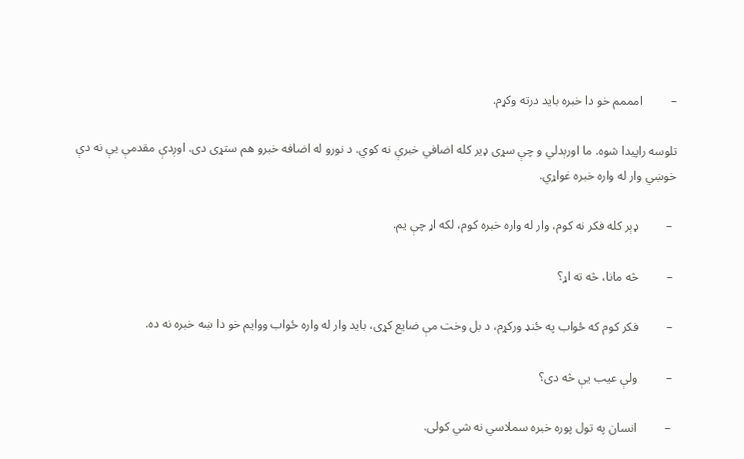–         امممم خو دا خبره باید درته وکړم.

تلوسه راپيدا شوه. ما اورېدلي و چې سړی ډير کله اضافي خبرې نه کوي. د نورو له اضافه خبرو هم ستړی دی. اوږدې مقدمې یې نه دې خوښي وار له واره خبره غواړي.

 –         ډېر کله فکر نه کوم، وار له واره خبره کوم، لکه اړ چې یم.

 –         څه مانا، څه ته اړ؟

 –         فکر کوم که ځواب په ځنډ ورکړم، د بل وخت مې ضایع کړی، باید وار له واره ځواب ووایم خو دا ښه خبره نه ده.

 –         ولې عیب یې څه دی؟

 –         انسان په تول پوره خبره سملاسي نه شي کولی.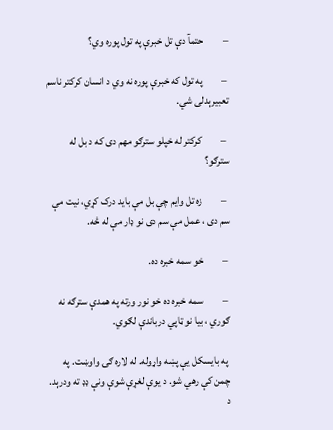–         حتمآ دې تل خبرې په تول پوره وي؟

 –         په تول که خبرې پوره نه وي د انسان کرکتر ناسم تعبیرېدلی شي.

 –         کرکتر له خپلو سترګو مهم دی که د بل له سترګو؟

 –         زه تل وایم چې بل مې باید درک کړي، نیت مې سم دی ، عمل مې سم دی نو ډار مې له څه.

 –         خو سمه خبره ده.

 –         سمه خبره ده خو نور ورته په همدې سترګه نه ګوري ، بیا نو ټاپي درباندې لګوي.

 په بایسکل یې پښه واړوله. له لاره ګۍ واوښت. په چمن کې رهي شو. د یوې لغړې شوې ونې ډډ ته ودرېد. د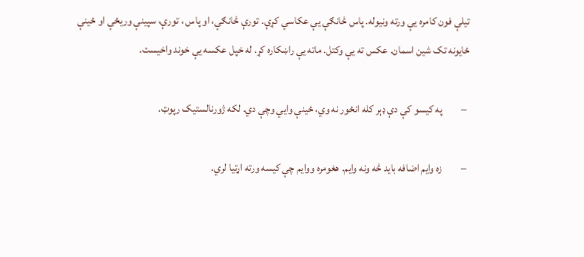تیلې فون کامره یې ورته ونیوله. پاس څانګې یې عکاسي کړې. تورې څانګې، او پاس ، تورې، سپینې وریځې او ځینې ځایونه تک شین اسمان. عکس ته یې وکتل. ماته یې راښکاره کړ. له خپل عکسه یې خوند واخیست.

 –         په کیسو کې دې ډېر کله انځور نه وي، ځینې وايي وچې دي. لکه ژورنالستیک رپوټ.

 –         زه وایم اضافه باید څه ونه وایم. هغومره ووایم چې کیسه ورته اړتیا لري.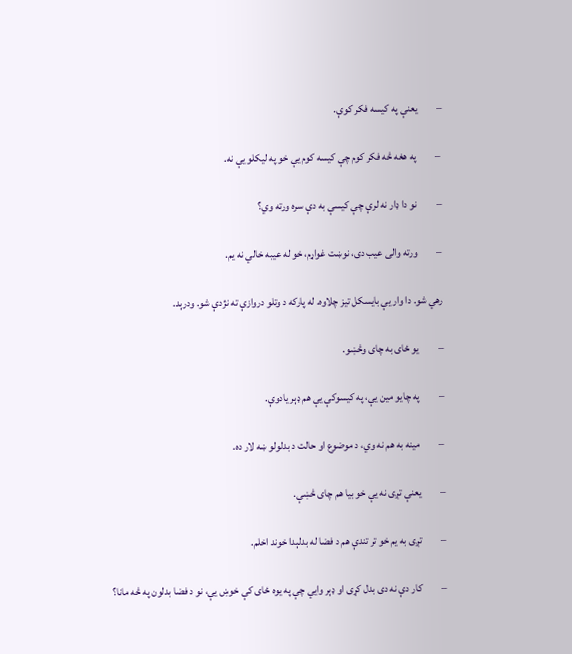–         يعنې په کیسه فکر کوې.

 –         په هغه څه فکر کوم چې کیسه کوم یې خو په لیکلو یې نه.

 –         نو دا ډار نه لرې چې کیسې به دې سره ورته وي؟

 –         ورته والی عیب دی، نوښت غواړم، خو له عیبه خالي نه یم.

 رهي شو. دا وار یې بایسکل تیز چلاوه. له پارکه د وتلو دروازې ته نژدې شو. ودرېد.

 –         یو ځای به چای وڅښو.

 –         په چایو مین یې، په کیسوکې یې هم ډېر یادوې.

 –         مینه به هم نه وي، د موضوع او حالت د بدلولو ښه لار ده.

 –         یعنې تږی نه یې خو بیا هم چای څښې.

 –         تږی به یم خو تر تندې هم د فضا له بدلېدا خوند اخلم.

 –         کار دې نه دی بدل کړی او ډېر وايي چې په یوه ځای کې خوښ یې، نو د فضا بدلون په څه مانا؟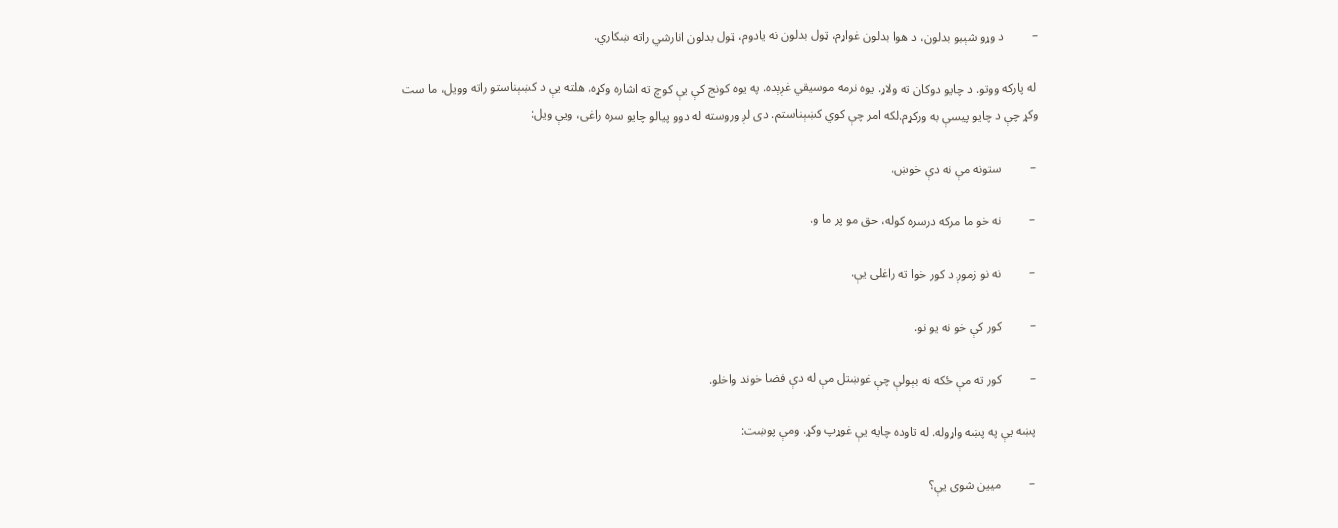–         د وړو شېبو بدلون، د هوا بدلون غواړم، ټول بدلون نه یادوم، ټول بدلون انارشي راته ښکاري.

 له پارکه ووتو. د چایو دوکان ته ولاړ. یوه نرمه موسیقي غږېده. په یوه کونج کې یې کوچ ته اشاره وکړه. هلته یې د کښېناستو راته وویل، ما ست وکړ چې د چایو پیسې به ورکړم.لکه امر چې کوي کښېناستم. دی لږ وروسته له دوو پيالو چایو سره راغی، ویې ویل:

 –         ستونه مې نه دې خوښ.

 –         نه خو ما مرکه درسره کوله، حق مو پر ما و.

 –         نه نو زموږ د کور خوا ته راغلی یې.

 –         کور کې خو نه یو نو.

 –         کور ته مې ځکه نه بېولې چې غوښتل مې له دې فضا خوند واخلو.

 پښه یې په پښه واړوله. له تاوده چایه یې غوړپ وکړ. ومې پوښت:

 –         میین شوی یې؟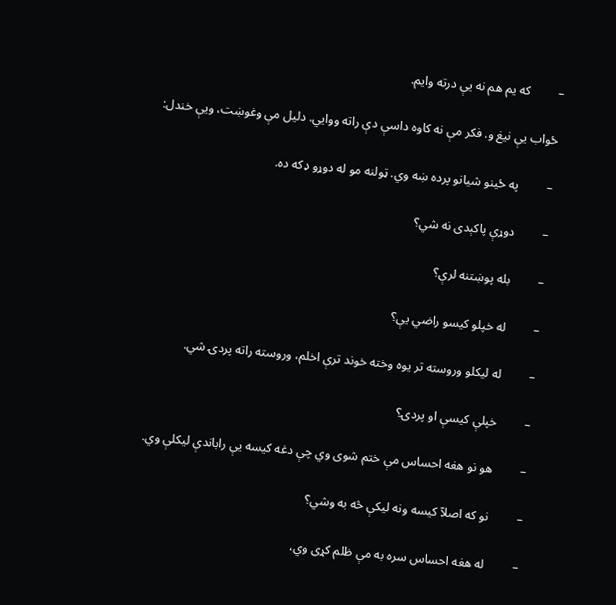–         که یم هم نه یې درته وایم.

 ځواب یې نیغ و. فکر مې نه کاوه داسې دې راته ووايي. دلیل مې وغوښت، ویې خندل:

 –         په ځینو شیانو پرده ښه وي. ټولنه مو له دوړو ډکه ده.

 –         دوړې پاکېدی نه شي؟

 –         بله پوښتنه لرې؟

 –         له خپلو کیسو راضي یې؟

 –         له لیکلو وروسته تر یوه وخته خوند ترې اخلم، وروسته راته پردۍ شي.

 –         خپلې کیسې او پردۍ؟

 –         هو نو هغه احساس مې ختم شوی وي چې دغه کیسه یې راباندې لیکلې وي.

 –         نو که اصلآ کیسه ونه لیکې څه به وشي؟

 –         له هغه احساس سره به مې ظلم کړی وي،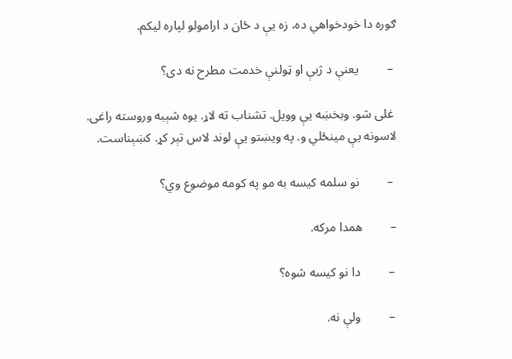ګوره دا خودخواهي ده، زه یې د ځان د ارامولو لپاره لیکم.

 –         یعنې د ژبې او ټولنې خدمت مطرح نه دی؟

 غلی شو. وبخښه یې وویل. تشناب ته لاړ. یوه شېبه وروسته راغی. لاسونه یې مینځلي و. په ویښتو یې لوند لاس تېر کړ. کښېناست.

 –         نو سلمه کیسه به مو په کومه موضوع وي؟

–         همدا مرکه.

 –         دا نو کیسه شوه؟

 –         ولې نه.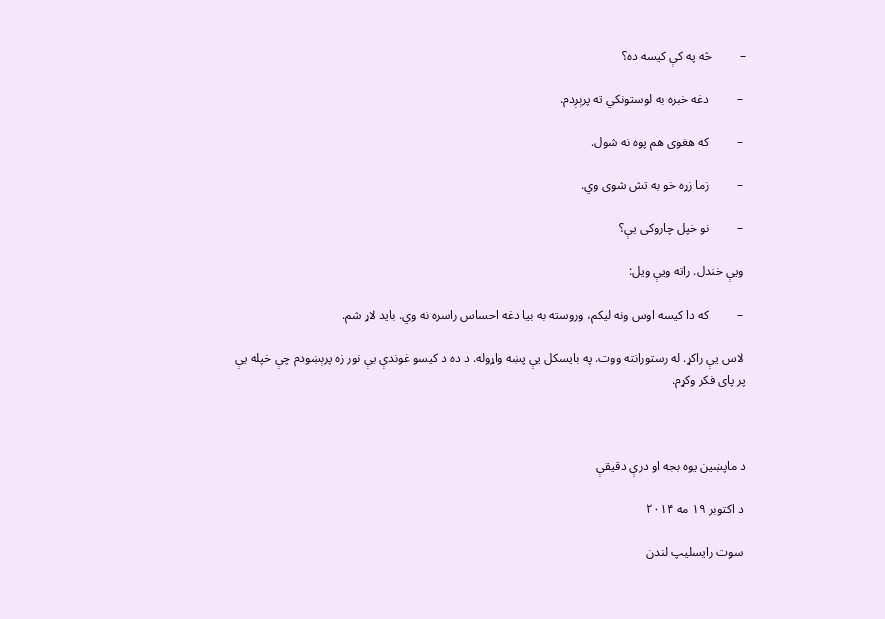–         څه په کې کیسه ده؟

 –         دغه خبره به لوستونکي ته پرېږدم.

 –         که هغوی هم پوه نه شول.

 –         زما زړه خو به تش شوی وي.

 –         نو خپل چاروکی یې؟

 ویې خندل. راته ویې ويل:

 –         که دا کیسه اوس ونه لیکم، وروسته به بیا دغه احساس راسره نه وي. باید لاړ شم.

 لاس یې راکړ. له رستورانته ووت. په بایسکل یې پښه واړوله. د ده د کیسو غوندې یې نور زه پرېښودم چې خپله یې پر پای فکر وکړم.



د ماپښين یوه بجه او درې دقیقې

 د اکتوبر ۱۹ مه ۲۰۱۴

 سوت رایسلیپ لندن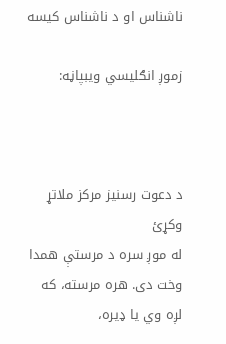ناشناس او د ناشناس کیسه

زموږ انګلیسي ویبپاڼه:



د دعوت رسنیز مرکز ملاتړ وکړئ
له موږ سره د مرستې همدا وخت دی. هره مرسته، که لږه وي یا ډیره،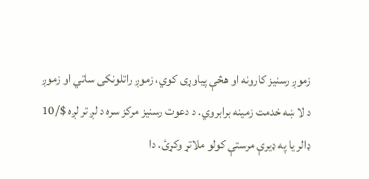زموږ رسنیز کارونه او هڅې پیاوړی کوي، زموږ راتلونکی ساتي او زموږ د لا ښه خدمت زمینه برابروي. د دعوت رسنیز مرکز سره د لږ تر لږه $/10 ډالر یا په ډیرې مرستې کولو ملاتړ وکړئ. دا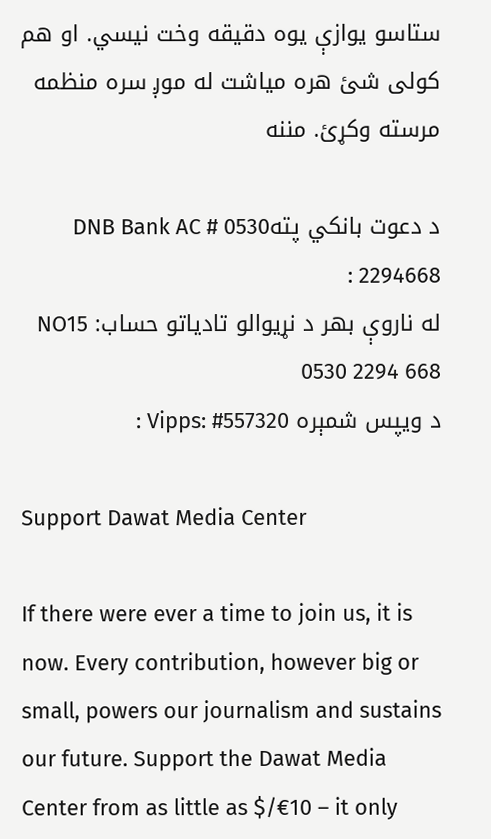ستاسو یوازې یوه دقیقه وخت نیسي. او هم کولی شئ هره میاشت له موږ سره منظمه مرسته وکړئ. مننه

د دعوت بانکي پتهDNB Bank AC # 0530 2294668 :
له ناروې بهر د نړیوالو تادیاتو حساب: NO15 0530 2294 668
د ویپس شمېره Vipps: #557320 :

Support Dawat Media Center

If there were ever a time to join us, it is now. Every contribution, however big or small, powers our journalism and sustains our future. Support the Dawat Media Center from as little as $/€10 – it only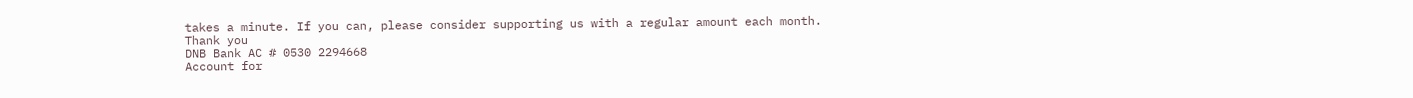takes a minute. If you can, please consider supporting us with a regular amount each month. Thank you
DNB Bank AC # 0530 2294668
Account for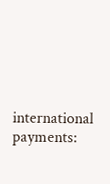international payments: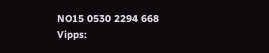NO15 0530 2294 668
Vipps: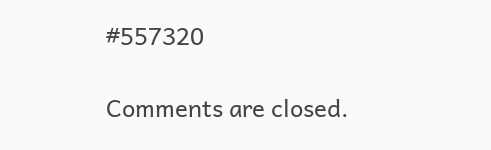#557320

Comments are closed.